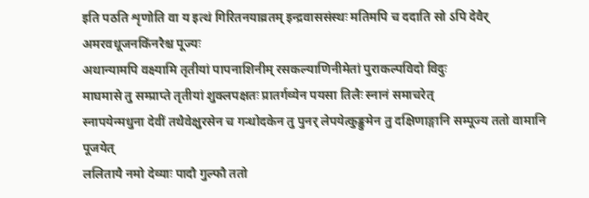इति पठति शृणोति वा य इत्थं गिरितनयाव्रतम् इन्द्रवाससंस्थः मतिमपि च ददाति सो ऽपि देवैर् अमरवधूजनकिंनरैश्च पूज्यः
अथान्यामपि वक्ष्यामि तृतीयां पापनाशिनीम् रसकल्याणिनीमेतां पुराकल्पविदो विदुः
माघमासे तु सम्प्राप्ते तृतीयां शुक्लपक्षतः प्रातर्गव्येन पयसा तिलैः स्नानं समाचरेत्
स्नापयेन्मधुना देवीं तथैवेक्षुरसेन च गन्धोदकेन तु पुनर् लेपयेत्कुङ्कुमेन तु दक्षिणाङ्गानि सम्पूज्य ततो वामानि पूजयेत्
ललितायै नमो देव्याः पादौ गुल्फौ ततो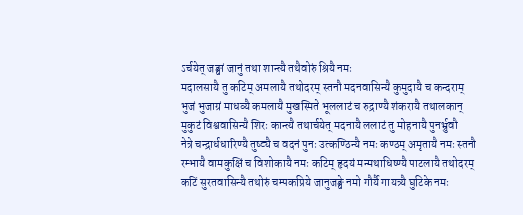ऽर्चयेत् जङ्घां जानुं तथा शान्त्यै तथैवोरुं श्रियै नमः
मदालसायै तु कटिम् अमलायै तथोदरम् स्तनौ मदनवासिन्यै कुमुदायै च कन्दराम्
भुजं भुजाग्रं माधव्यै कमलायै मुखस्मिते भूललाटं च रुद्राण्यै शंकरायै तथालकान्
मुकुटं विश्ववासिन्यै शिरः कान्त्यै तथार्चयेत् मदनायै ललाटं तु मोहनायै पुनर्भ्रुवौ
नेत्रे चन्द्रार्धधारिण्यै तुष्ट्यै च वदनं पुनः उत्कण्ठिन्यै नमः कण्ठम् अमृतायै नमः स्तनौ
रम्भायै वामकुक्षिं च विशोकायै नमः कटिम् हृदयं मन्मथाधिष्ण्यै पाटलायै तथोदरम्
कटिं सुरतवासिन्यै तथोरुं चम्पकप्रिये जानुजङ्घे नमो गौर्यै गायत्र्यै घुटिके नमः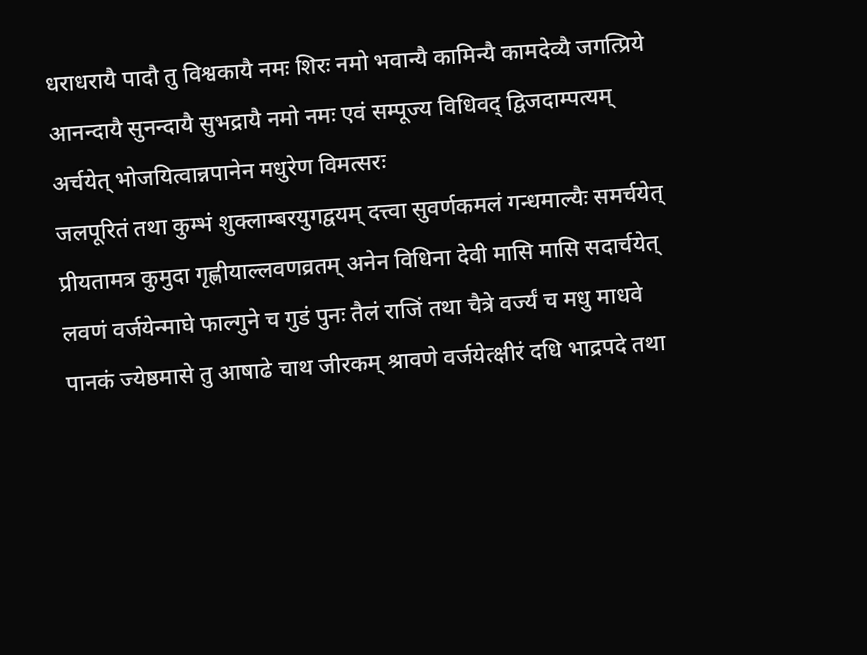धराधरायै पादौ तु विश्वकायै नमः शिरः नमो भवान्यै कामिन्यै कामदेव्यै जगत्प्रिये
आनन्दायै सुनन्दायै सुभद्रायै नमो नमः एवं सम्पूज्य विधिवद् द्विजदाम्पत्यम् अर्चयेत् भोजयित्वान्नपानेन मधुरेण विमत्सरः
जलपूरितं तथा कुम्भं शुक्लाम्बरयुगद्वयम् दत्त्वा सुवर्णकमलं गन्धमाल्यैः समर्चयेत्
प्रीयतामत्र कुमुदा गृह्णीयाल्लवणव्रतम् अनेन विधिना देवी मासि मासि सदार्चयेत्
लवणं वर्जयेन्माघे फाल्गुने च गुडं पुनः तैलं राजिं तथा चैत्रे वर्ज्यं च मधु माधवे
पानकं ज्येष्ठमासे तु आषाढे चाथ जीरकम् श्रावणे वर्जयेत्क्षीरं दधि भाद्रपदे तथा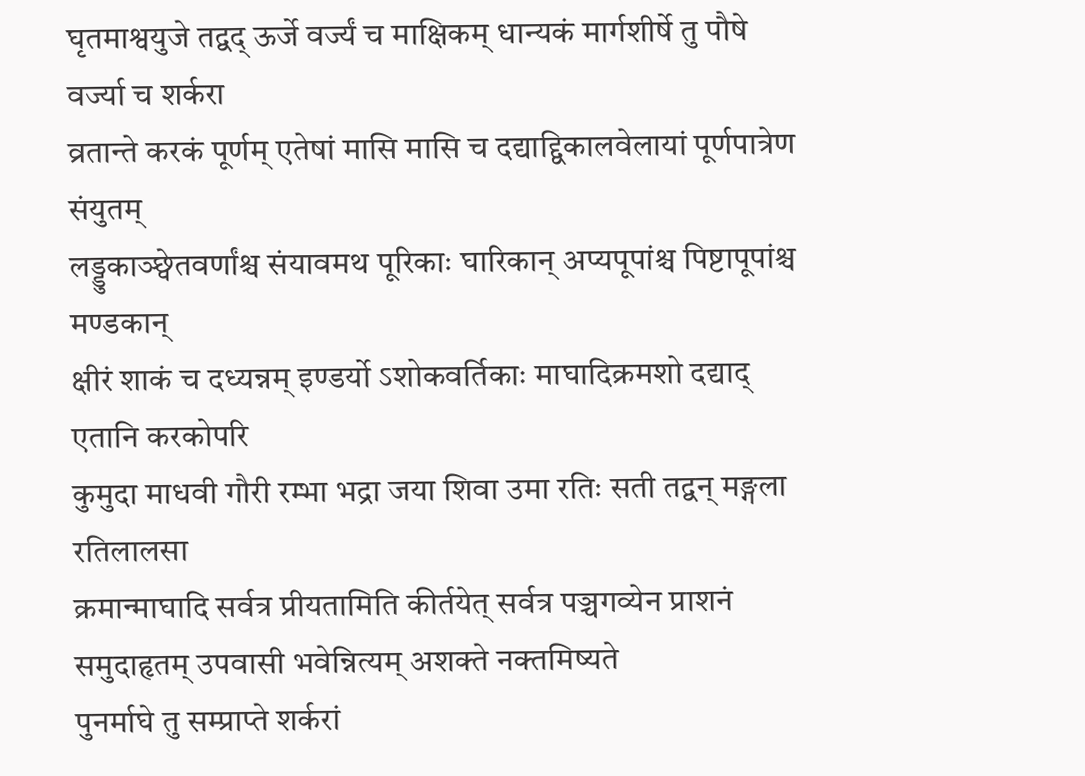घृतमाश्वयुजे तद्वद् ऊर्जे वर्ज्यं च माक्षिकम् धान्यकं मार्गशीर्षे तु पौषे वर्ज्या च शर्करा
व्रतान्ते करकं पूर्णम् एतेषां मासि मासि च दद्याद्द्विकालवेलायां पूर्णपात्रेण संयुतम्
लड्डुकाञ्छ्वेतवर्णांश्च संयावमथ पूरिकाः घारिकान् अप्यपूपांश्च पिष्टापूपांश्च मण्डकान्
क्षीरं शाकं च दध्यन्नम् इण्डर्यो ऽशोकवर्तिकाः माघादिक्रमशो दद्याद् एतानि करकोपरि
कुमुदा माधवी गौरी रम्भा भद्रा जया शिवा उमा रतिः सती तद्वन् मङ्गला रतिलालसा
क्रमान्माघादि सर्वत्र प्रीयतामिति कीर्तयेत् सर्वत्र पञ्चगव्येन प्राशनं समुदाहृतम् उपवासी भवेन्नित्यम् अशक्ते नक्तमिष्यते
पुनर्माघे तु सम्प्राप्ते शर्करां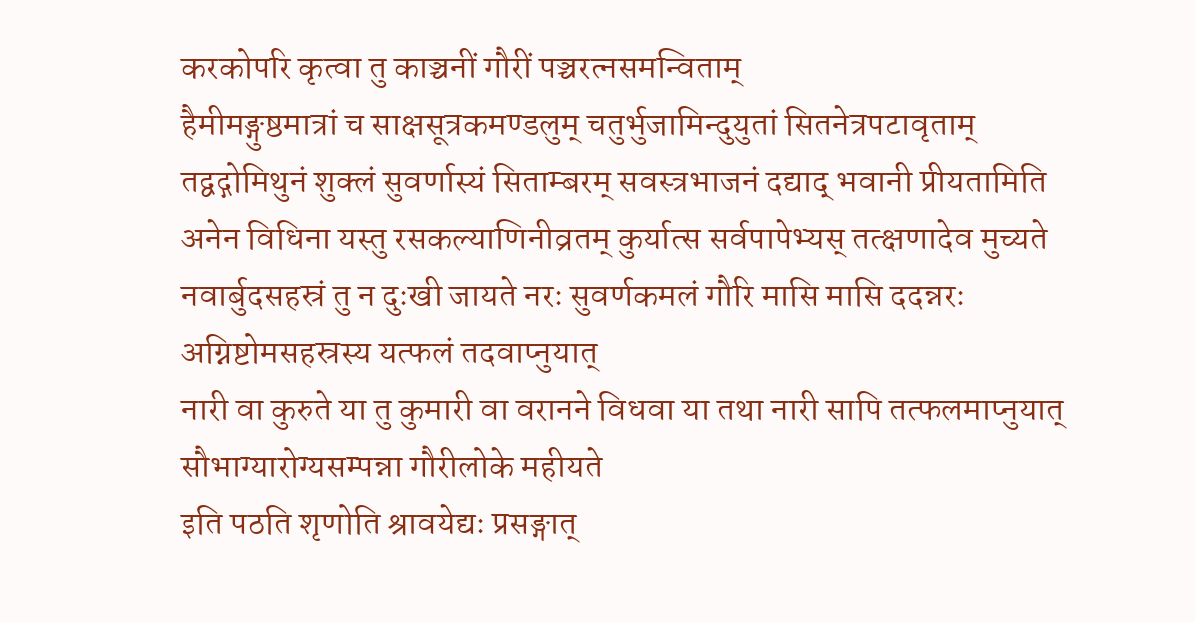करकोपरि कृत्वा तु काञ्चनीं गौरीं पञ्चरत्नसमन्विताम्
हैमीमङ्गुष्ठमात्रां च साक्षसूत्रकमण्डलुम् चतुर्भुजामिन्दुयुतां सितनेत्रपटावृताम्
तद्वद्गोमिथुनं शुक्लं सुवर्णास्यं सिताम्बरम् सवस्त्रभाजनं दद्याद् भवानी प्रीयतामिति
अनेन विधिना यस्तु रसकल्याणिनीव्रतम् कुर्यात्स सर्वपापेभ्यस् तत्क्षणादेव मुच्यते
नवार्बुदसहस्रं तु न दुःखी जायते नरः सुवर्णकमलं गौरि मासि मासि ददन्नरः अग्निष्टोमसहस्रस्य यत्फलं तदवाप्नुयात्
नारी वा कुरुते या तु कुमारी वा वरानने विधवा या तथा नारी सापि तत्फलमाप्नुयात् सौभाग्यारोग्यसम्पन्ना गौरीलोके महीयते
इति पठति शृणोति श्रावयेद्यः प्रसङ्गात्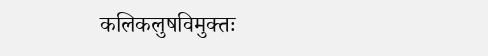कलिकलुषविमुक्तः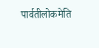पार्वतीलोकमेति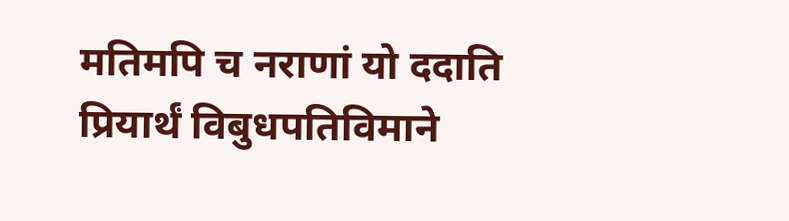मतिमपि च नराणां यो ददाति प्रियार्थं विबुधपतिविमाने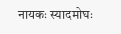नायकः स्यादमोघः